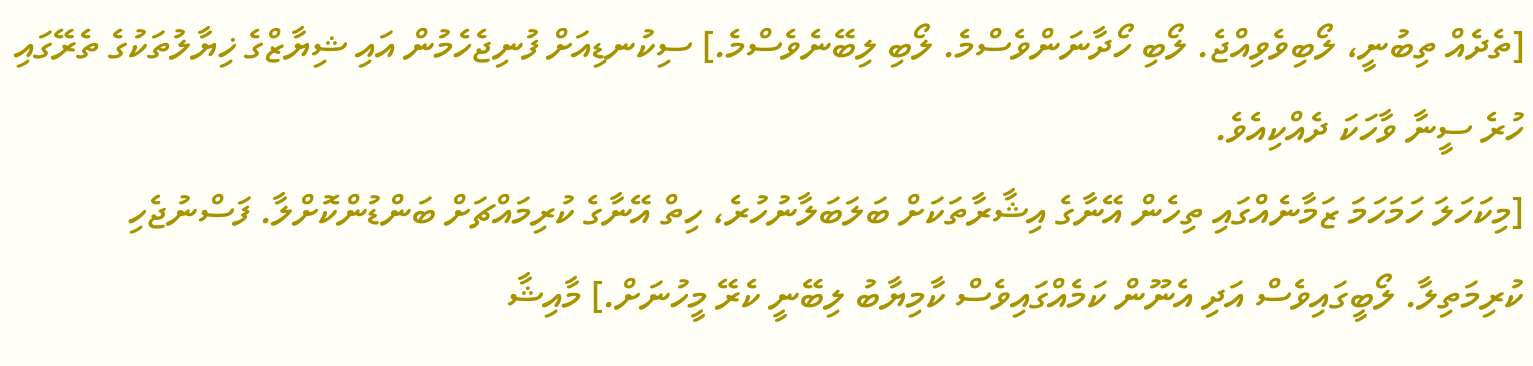[ތެދެއް ތިބުނީ، ލޯބިވެވިއްޖެ. ލޯބި ހޯދާނަންވެސްމެ. ލޯބި ލިބޭނެވެސްމެ.] ސިކުނޑިއަށް ފުނިޖެހެމުން އައި ޝިޔާޒްގެ ޚިޔާލުތަކުގެ ތެރޭގައި ހުރެ ސީނާ ވާހަކަ ދެއްކިއެވެ.
[މިކަހަލަ ހަމަހަމަ ޒަމާނެއްގައި ތިހެން އޭނާގެ އިޝާރާތަކަށް ބަލަބަލާނުހުރެ، ހިތް އޭނާގެ ކުރިމައްޗަށް ބަންޑުންކޮށްލާ. ފަސްނުޖެހި ކުރިމަތިލާ. ލޯބީގައިވެސް އަދި އެނޫން ކަމެއްގައިވެސް ކާމިޔާބު ލިބޭނީ ކެރޭ މީހުނަށް.] މާއިޝާ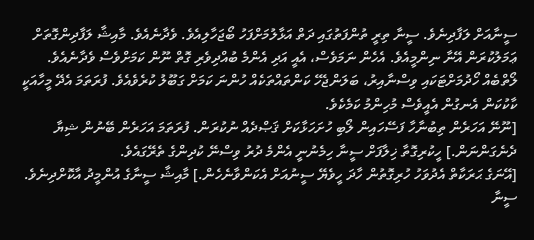ސީނާއަށް ލަފާދިނެވެ. ސީނާ ތިރީ ތުންފަތުގައި ދަތް އަޅާލުމަށްފަހު ބޯޖަހާލިއެވެ. ވެދާނެއެވެ. މާއިޝާ ލަފާދިންގޮތަށް ޢަމަލުކުރަން އޭނާ ނިންމީއެވެ. އެހެން ނަމަވެސް، އެއީ އަދި އެންމެ ބުއްދިވެރި ގޮތް ނޫން ކަމަށްވެސް ވެދާނެއެވެ.
ލޯތްބެއް ހޯދުމަށްޓަކައި ވިސްނާއިރު، ބަލަންޖެހޭ ކަންތައްތަކެއް ހުންނަ ކަމަށް ގަބޫލު ކުރެވެއެވެ. ފުރަތަމަ އެދޭ މީހާއަކީ ކާކުކަން އެނގުން އެއީވެސް މުހިންމު ކަމެކެވެ.
[ނޫނޭ އަހަރެން ތިބުނާހާ ފަސޭހައިން ލޯބި ހުށަހަޅާކަށް ޤަޞްދެއް ނުކުރަން. ފުރަތަމަ އަހަރެން ބޭނުން ޝިޔާ ދެނެގަންނަން.] ހީކުރިގޮތާ ޚިލާފަށް ސީނާ ހިމެނުނީ އެންމެ ދުރު ވިސްނޭ ކުދިންގެ ތެރޭގައެވެ.
[އޭނަގެ ޙަރަކާތް އެދުވަހު ހުރިގޮތުން ހާދަ ހީވެޔޭ ސީނުއަށް އެކަންވާނެހެން.] މާއިޝާ ސީނާގެ އުންމީދު އާކޮށްދިނެވެ. ސީނާ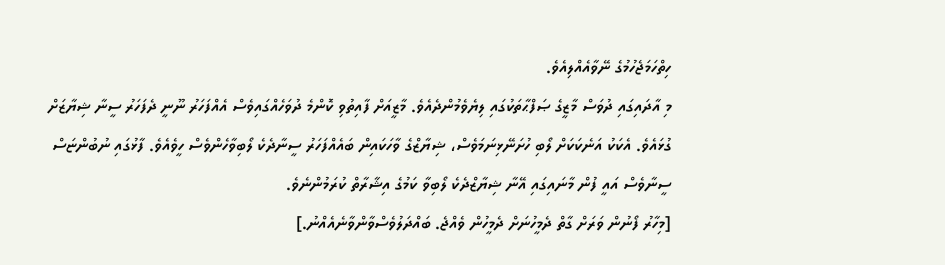ހިތްހަމަޖެހުމުގެ ނޭވާއެއްލިއެވެ.
މި އާދައިގައި ދުވަސް މާޒީގެ ޞަފްޙާތަކުގައި ލިޔެވެމުންދެއެވެ. މާޒީއަށް ފާއިތުވި ކޮންމެ ދުވަހެއްގައިވެސް އެއްފަހަރު ނޫނީ ދެފަހަރު ސީނާ ޝިޔާޒަށް ގުޅައެވެ. އެކަކު އަނެކަކަށް ލޯބި ހުށަނޭޅިނަމަވެސް، ޝިޔާޒްގެ ވާހަކައިން ބައެއްފަހަރު ސީނާދެކެ ލޯބިވާހެންވެސް ހީވެއެވެ. ފާޅުގައި ނުބުންޏަސް ސީނާވެސް އައީ ފުން މާނައިގައި އޭނާ ޝިޔާޒްދެކެ ލޯބިވާ ކަމުގެ އިޝާރާތް ކުރަމުންނެވެ.
[މިހާރު ފޯނުން ވަރަށް ގާތް ދެމީހުނަށް ދެމީހުން ވެއްޖެ. ބައްދަލުވެސްވާންވާނެއެއްނު.]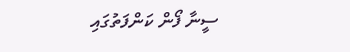ސީނާ ފޯން ކަންފަތުގައި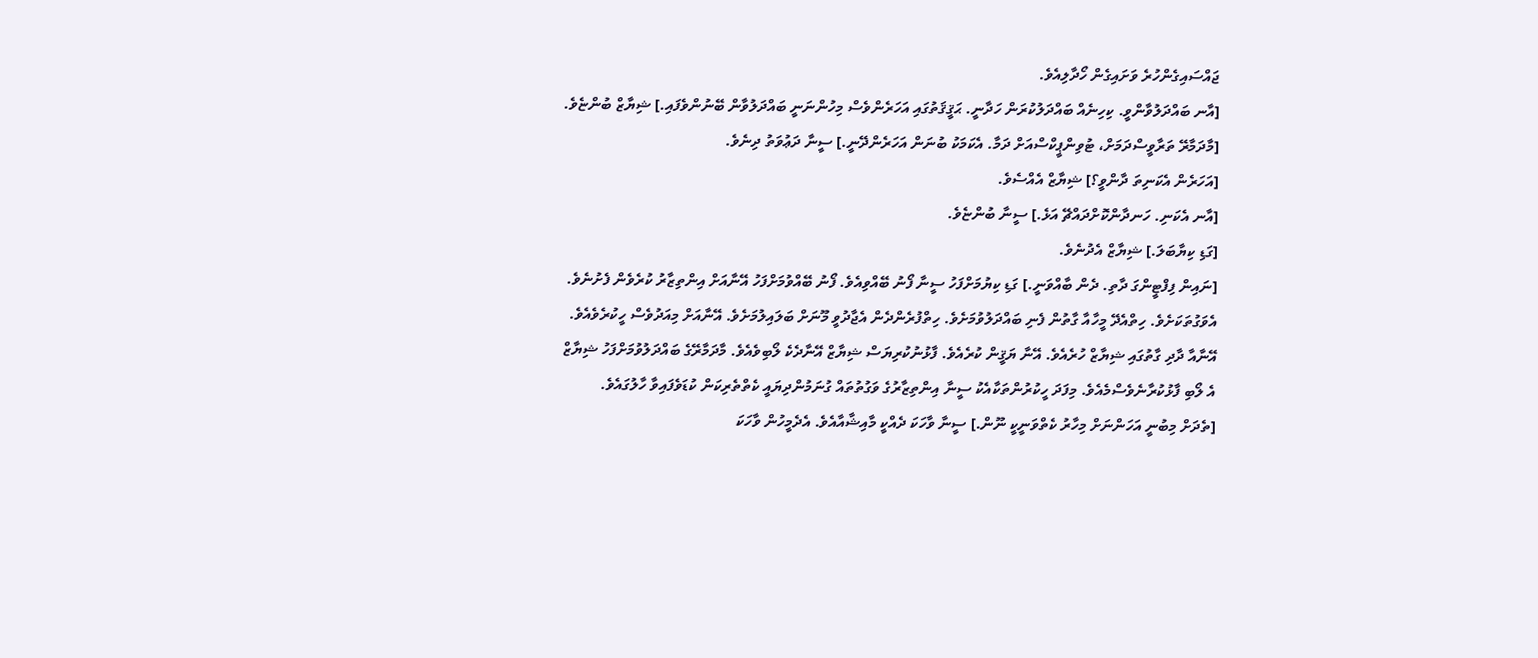ޖައްސައިގެންހުރެ ވަށައިގެން ހޯދާލިއެވެ.
[އާނ ބައްދަލުވާންވީ. ކިހިނެއް ބައްދަލުކުރަން ހަދާނީ. ޙަޤީޤަތުގައި އަހަރެންވެސް މިހުންނަނީ ބައްދަލުވާން ބޭނުންވެފައި.] ޝިޔާޒް ބުންޏެވެ.
[މާދަމާރޭ ތަރާވީސްދަމަށް، ޓުވިންޕީކްސްއަށް ދަމާ. އެކަމަކު ބުނަން އަހަރެންދޭނީ.] ސީނާ ދަޢުވަތު ދިނެވެ.
[އަހަރެން އެކަނިތަ ދާންވީ؟] ޝިޔާޒް އެއްސެވެ.
[އާނ އެކަނި. ހަނދާންކޮށްދައްޗޭ އަޅެ.] ސީނާ ބުންޏެވެ.
[ގަޑި ކިޔާބަލަ.] ޝިޔާޒް އެދުނެވެ.
[ނައިން ފިފްޓީންގަ ދާތި. ދެން ބާއްވަނީ.] ގަޑި ކިޔުމަށްފަހު ސީނާ ފޯނު ބޭއްވިއެވެ. ފޯނު ބޭއްވުމަށްފަހު އޭނާއަށް އިންތިޒާރު ކުރެވެން ފެށުނެވެ. އެވަގުތަކަށެވެ. ހިތްއެދޭ މީހާއާ ގާތުން ފެނި ބައްދަލުވުމަށެވެ. ހިތްފުރެންދެން އެޖާދުވީ މޫނަށް ބަލައިލުމަށެވެ. އޭނާއަށް މިއަދުވެސް ހީކުރެވެއެވެ. އޭނާއާ ދާދި ގާތުގައި ޝިޔާޒް ހުރެއެވެ. އޭނާ ޔަޤީން ކުރެއެވެ. ފާޅުނުކުރިޔަސް ޝިޔާޒް އޭނާދެކެ ލޯބިވެއެވެ. މާދަމާރޭގެ ބައްދަލުވުމަށްފަހު ޝިޔާޒް އެ ލޯބި ފާޅުކުރާނެވެސްމެއެވެ. މިފަދަ ހީކުރުންތަކާއެކު ސީނާ އިންތިޒާރުގެ ވަގުތުތައް ގުނަމުންދިޔައީ ކެތްތެރިކަން ކުޑަވެފައިވާ ހާލުގައެވެ.
[ތެދަށް މިބުނީ އަހަންނަށް މިހާރު ކެތްވަނީކީ ނޫން.] ސީނާ ވާހަކަ ދެއްކީ މާއިޝާއާއެވެ. އެދެމީހުން ވާހަކަ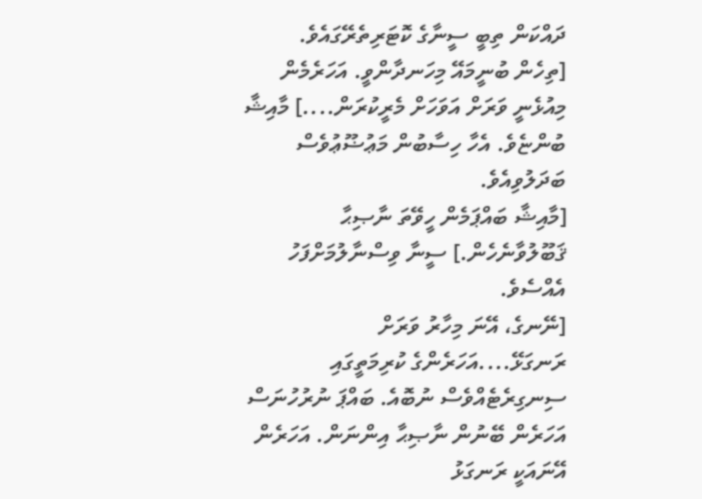ދައްކަން ތިބީ ސީނާގެ ކޮޓަރިތެރޭގައެވެ.
[ތިހެން ބުނީމައޭ މިހަނދާންވީ. އަހަރެމެން މިއުޅެނީ ވަރަށް އަވަހަށް މެރީކުރަން....] މާއިޝާ ބުންޏެވެ. އެހާ ހިސާބުން މަޢުޟޫޢުވެސް ބަދަލުވިއެވެ.
[މާއިޝާ ބައްޕަމެން ހީވޭތަ ނާޞިޙާ ޤަބޫލުވާނެހެން.] ސީނާ ވިސްނާލުމަށްފަހު އެއްސެވެ.
[ނޭނގެ، އޭނަ މިހާރު ވަރަށް ރަނގަޅޭ....އަހަރެންގެ ކުރިމަތީގައި ސިނގިރެޓެއްވެސް ނުބޮއެ. ބައްޕަ ނުރުހުނަސް އަހަރެން ބޭނުން ނާޞިޙާ އިންނަން. އަހަރެން އޭނައަކީ ރަނގަޅު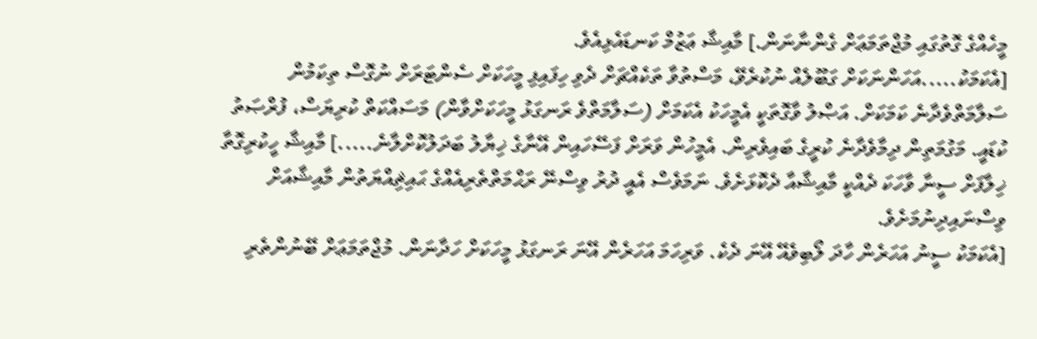މީހެއްގެ ގޮތުގައި މުޖްތަމަޢަށް ގެންނާނަން.] މާއިޝާ ޢަޒުމް ކަނޑައެޅިއެވެ.
[އެކަމަކު.....އަހަންނަކަށް ގަބޫލެއް ނުކުރެވޭ، މަސްތުވާ ތަކެއްޗަށް ދެވި ހިފައިފި މީހަކަށް ސެންޓަރަށް ނުގޮސް ތިކަމުން ސަލާމަތްވެދާނެ ކަމަކަށް. އަޞްލު ވާގޮތަކީ އެމީހަކު އެކަމަށް (ސަލާމަތްވެ ރަނގަޅު މީހަކަށްވާން) މަސައްކަތް ކުރިޔަސް، ފުރްޞަތު ކުޑައީ. މަގުމަތިން ދިމާވެދާނެ ކުރީގެ ބައިވެރިން. އެމީހުން ވަރަށް ފަސޭހައިން އޭނާގެ ޚިޔާލު ބަދަލުކޮށްލާނެ.....] މާއިޝާ ހީކުރިގޮތާ ޚިލާފަށް ސީނާ ވާހަކަ ދެއްކީ މާއިޝާއާ ދެކޮޅަށެވެ. ނަމަވެސް އެއީ ދުރު ވިސްނޭ ރަޙްމަތްތެރިއެއްގެ ޙައިޘިއްޔަތުން މާއިޝާއަށް ވިސްނައިދިނުމަށެވެ.
[އެކަމަކު ސީނު އަހަރެން ހާދަ ލޯބިވެއޭ އޭނަ ދެކެ. ވަރިހަމަ އަހަރެން އޭނަ ރަނގަޅު މީހަކަށް ހަދާނަން. މުޖްތަމަޢަށް ބޭނުންތެރި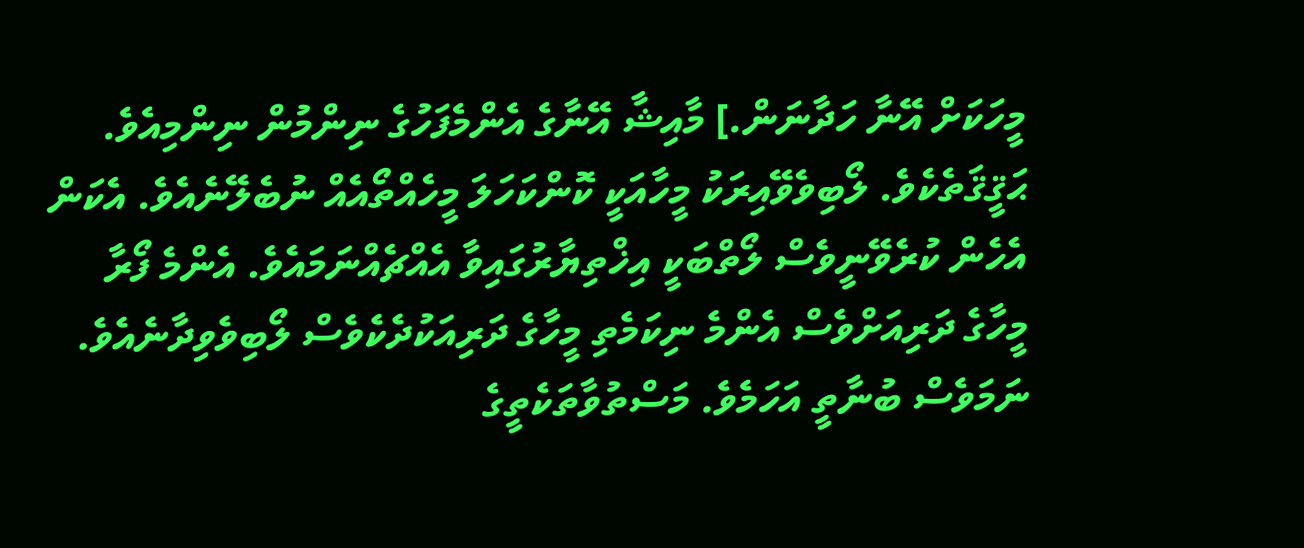މީހަކަށް އޭނާ ހަދާނަން.] މާއިޝާ އޭނާގެ އެންމެފަހުގެ ނިންމުން ނިންމިއެވެ.
ޙަޤީޤަތެކެވެ. ލޯބިވެވޭއިރަކު މީހާއަކީ ކޮންކަހަލަ މީހެއްތޯއެއް ނުބެލޭނެއެވެ. އެކަން އެހެން ކުރެވޭނީވެސް ލޯތްބަކީ އިޚްތިޔާރުގައިވާ އެއްޗެއްނަމައެވެ. އެންމެ ފޯރާ މީހާގެ ދަރިއަށްވެސް އެންމެ ނިކަމެތި މީހާގެ ދަރިއަކުދެކެވެސް ލޯބިވެވިދާނެއެވެ. ނަމަވެސް ބުނާތީ އަހަމެވެ. މަސްތުވާތަކެތީގެ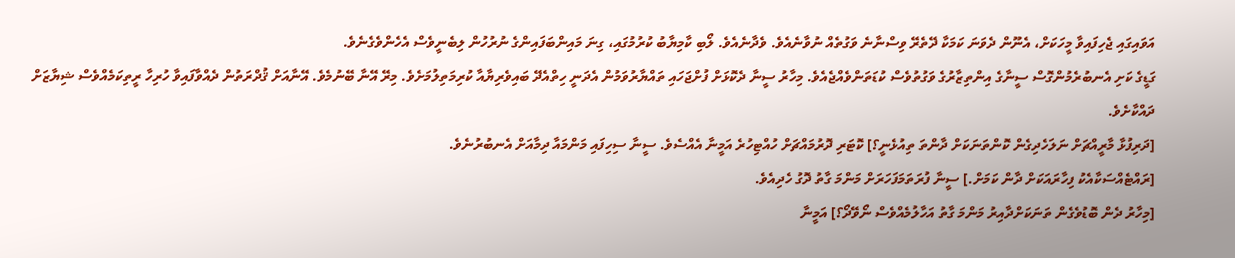އަވައިގައި ޖެހިފައިވާ މީހަކަށް، އެނޫން ދެވަނަ ކަމަކާ ދޭތެރޭ ވިސްނާނެ ވަގުތެއް ނުވާނެއެވެ. ވެދާނެއެވެ. ލޯބި ކާމިޔާބު ކުރުމުގައި، ގިނަ މައިންބަފައިންގެ ނުރުހުން ލިބެނީވެސް އެހެންވެގެނެވެ.
ގަޑީގެ ކަށި އެނބުރެމުންގޮސް ސީނާގެ އިންތިޒާރުގެ ވަގުތުވެސް ކުޑަތަންވެއްޖެއެވެ. މިހާރު ސީނާ ދެކޮޅަށް ފުށްޖަހައި ތައްޔާރުވަމުން އެދަނީ ހިތްއެދޭ ބައިވެރިޔާއާ ކުރިމަތިލުމަށެވެ. މިރޭ އޭނާ ބޭނުމެވެ. އޭނާއަށް ޤުދްރަތުން ދެއްވާފައިވާ ހުރިހާ ރީތިކަމެއްވެސް ޝިޔާޒަށް ދައްކާށެވެ.
[ދަރިފުޅާ މާރީއްޗަށް ނަލަހެދިގެން ކޮންތަނަކަށް ދާންތަ ތިއުޅެނީ؟] ކޮޓަރި ދޮރުމައްޗަށް ހުއްޓިހުރެ އަމީނާ އެއްސެވެ. ސީނާ ސިހިފައި މަންމައާ ދިމާއަށް އެނބުރުނެވެ.
[ރައްޓެއްސަކާއެކު ފިހާރައަކަށް ދާން ކަމަށް.] ސީނާ ފުރަތަމަފަހަރަށް މަންމަ ގާތު ދޮގު ހެދިއެވެ.
[މިހާރު ދެން ބޮޑުވެގެން ތަނަކަށްދާއިރު މަންމަ ގާތު އަހާލުމެއްވެސް ނޯވޭދޯ؟] އަމީނާ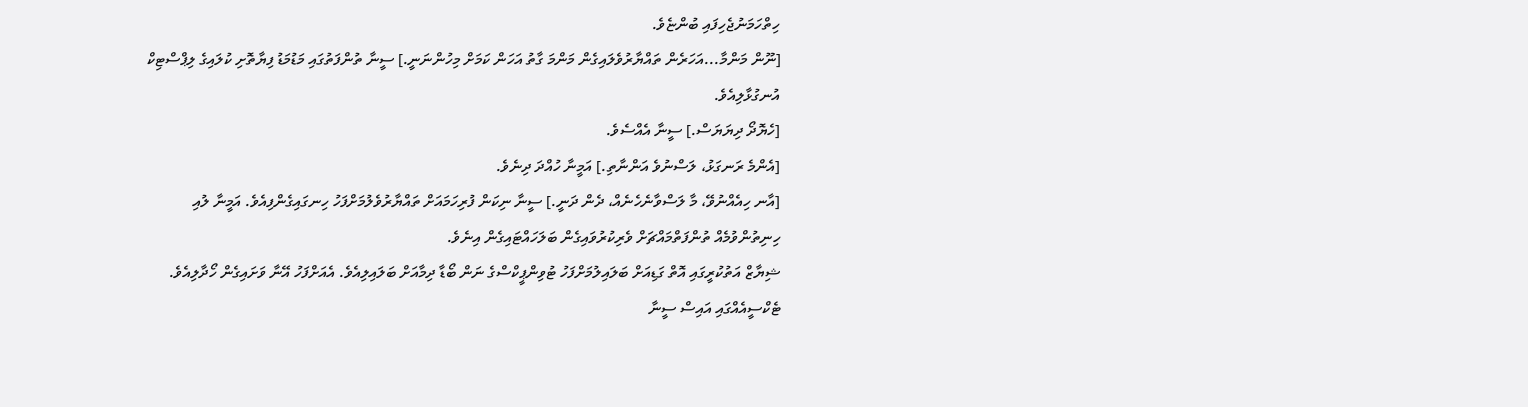ހިތްހަމަނުޖެހިފައި ބުންޏެވެ.
[ނޫން މަންމާ...އަހަރެން ތައްޔާރުވެލައިގެން މަންމަ ގާތު އަހަން ކަމަށް މިހުންނަނީ.] ސީނާ ތުންފަތުގައި މަޑުމަޑު ފިޔާތޮށި ކުލައިގެ ލިޕްސްޓިކް އުނގުޅާލިއެވެ.
[ހެޔޮދޯ ދިޔަޔަސް.] ސީނާ އެއްސެވެ.
[އެންމެ ރަނގަޅު، ލަސްނުވެ އަންނާތި.] އަމީނާ ހުއްދަ ދިނެވެ.
[އާނ ހިއެއްނުވޭ، މާ ލަސްވާނެހެނެއް، ދެން ދަނީ.] ސީނާ ނިކަން ފުރިހަމައަށް ތައްޔާރުވެލުމަށްފަހު ހިނގައިގެންފިއެވެ. އަމީނާ ލުއި ހިނިތުންވުމެއް ތުންފަތްމައްޗަށް ވެރިކުރުވައިގެން ބަލަހައްޓައިގެން އިނެވެ.
ޝިޔާޒް އަތުކުރީގައި އޮތް ގަޑިއަށް ބަލައިލުމަށްފަހު ޓުވިންޕީކްސްގެ ނަން ބޯޑާ ދިމާއަށް ބަލައިލިއެވެ. އެއަށްފަހު އޭނާ ވަށައިގެން ހޯދާލިއެވެ. ޓެކްސީއެއްގައި އައިސް ސީނާ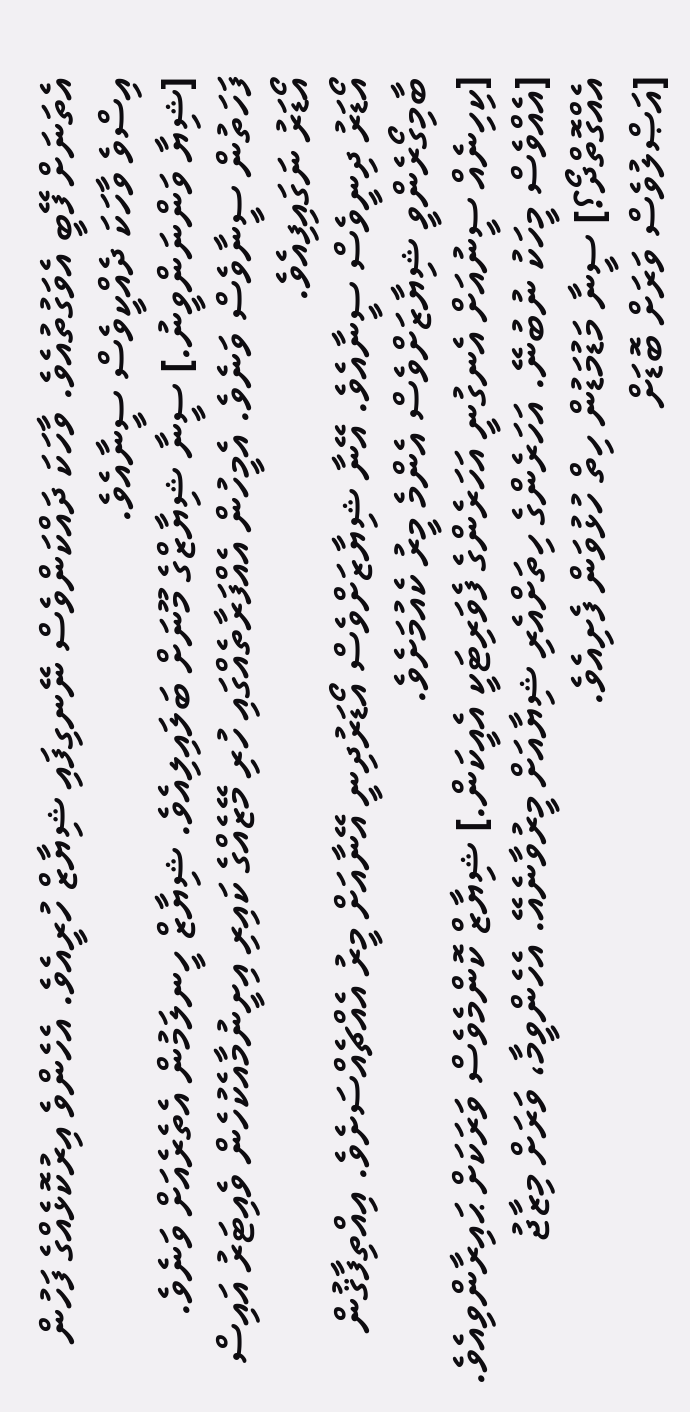އެތަނަށް ފޭބީ އެވަގުތުއެވެ. ވާހަކަ ދައްކަންވެސް ނޭނގިފައި ޝިޔާޒް ހުރީއެވެ. އެހެންވެ އިރުކޮޅެއްގެ ފަހުން އިސްވެ ވާހަކަ ދެއްކީވެސް ސީނާއެވެ.
[ޝިޔާ ވަންނަންވީނު.] ސީނާ ޝިޔާޒްގެ މޫނަށް ބަލައިލިއެވެ. ޝިޔާޒް ހީނލަމުން އެތެރެއަށް ވަނެވެ. ފަހަތުން ސީނާވެސް ވަނެވެ. އެމީހުން އެއްފަރާތެއްގައި ހުރި މޭޒެއްގެ ކައިރި އިށީނުމާއެކުހެން ވެއިޓަރު އައިސް އޯޑަރު ނަގައިފިއެވެ.
އޯޑަރު ދިނީވެސް ސީނާއެވެ. އޭނާ ޝިޔާޒަށްވެސް އޯޑަރުދިނީ އޭނާއަށް މީރު އެއްޗެއްސަށެވެ. އިއްތިފާޤުން ބާމިގޯރެންވީ ޝިޔާޒަށްވެސް އެންމެ މީރު ކެއުމަށެވެ.
[ކިހިނެއް ސީނުއަށް އެނގުނީ އަހަރެންގެ ފެވަރިޓަކީ އެއީކަން.] ޝިޔާޒް ކޮންމެވެސް ވަރަކަށް ޙައިރާންވިއެވެ.
[އެއްވެސް މީހަކު ނުބުނޭ. އަހަރެންގެ ހިތަށްއެރި ޝިޔާއަށް މީރުވާނެއޭ. އެހެންވީމާ، ވަރަށް މިޒާޖު އެއްގޮތްދޯ؟] ސީނާ މަޑުމަޑުން ހިތް ހުޅުވަން ފެށިއެވެ.
[އަޞްލުވެސް ވަރަށް ބޮޑަށް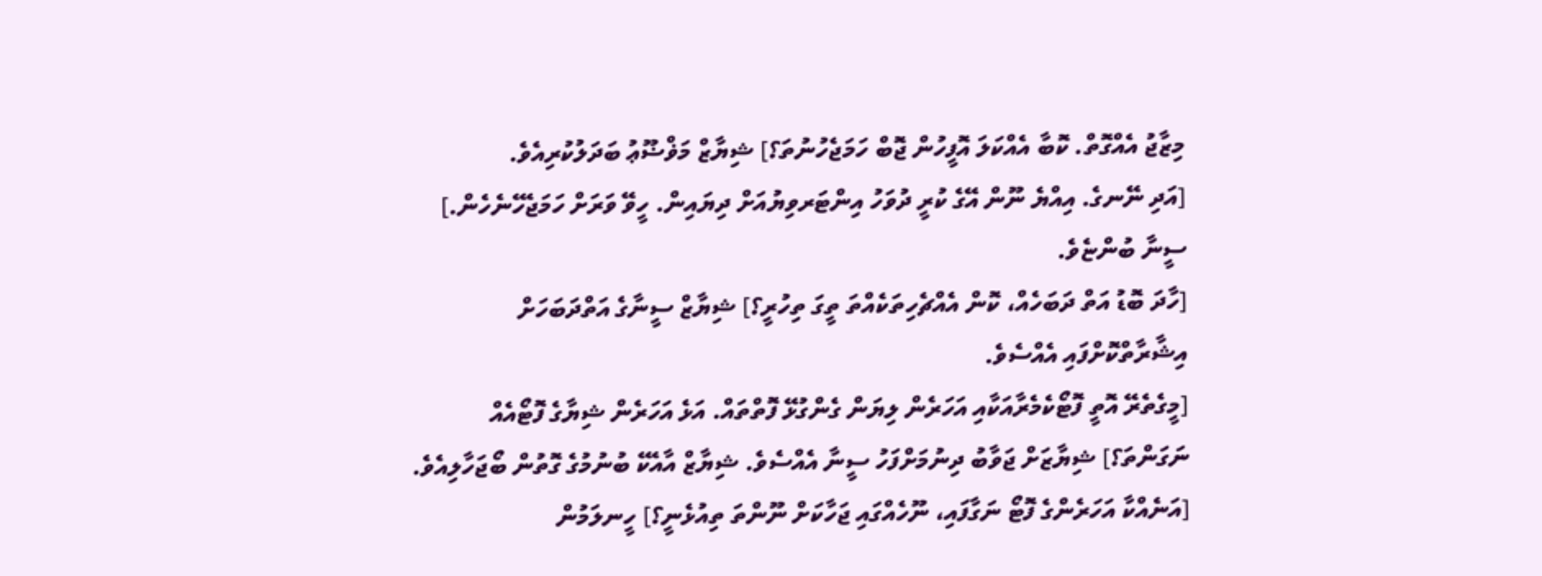މިޒާޖު އެއްގޮތް. ކޮބާ އެއްކަލަ އޮފީހުން ޖޮބް ހަމަޖެހުނުތަ؟] ޝިޔާޒް މަޥްޟޫޢު ބަދަލުކުރިއެވެ.
[އަދި ނޭނގެ. އިއްޔެ ނޫން އޭގެ ކުރީ ދުވަހު އިންޓަރވިޔުއަށް ދިޔައިން. ހީވޭ ވަރަށް ހަމަޖެހޭނެހެން.] ސީނާ ބުންޏެވެ.
[ހާދަ ބޮޑު އަތް ދަބަހެއް، ކޮން އެއްޗެހިތަކެއްތަ ތީގަ ތިހުރީ؟] ޝިޔާޒް ސީނާގެ އަތްދަބަހަށް އިޝާރާތްކޮށްފައި އެއްސެވެ.
[މީގެތެރޭ އޮތީ ފޮޓޯކެމެރާއަކާއި އަހަރެން ލިޔަން ގެންގުޅޭ ފޮތްތައް. އަޅެ އަހަރެން ޝިޔާގެ ފޮޓޯއެއް ނަގަންތަ؟] ޝިޔާޒަށް ޖަވާބު ދިނުމަށްފަހު ސީނާ އެއްސެވެ. ޝިޔާޒް އާއެކޭ ބުނުމުގެ ގޮތުން ބޯޖަހާލިއެވެ.
[އަނެއްކާ އަހަރެންގެ ފޮޓޯ ނަގާފައި، ނޫހެއްގައި ޖަހާކަށް ނޫންތަ ތިއުޅެނީ؟] ހީނލަމުން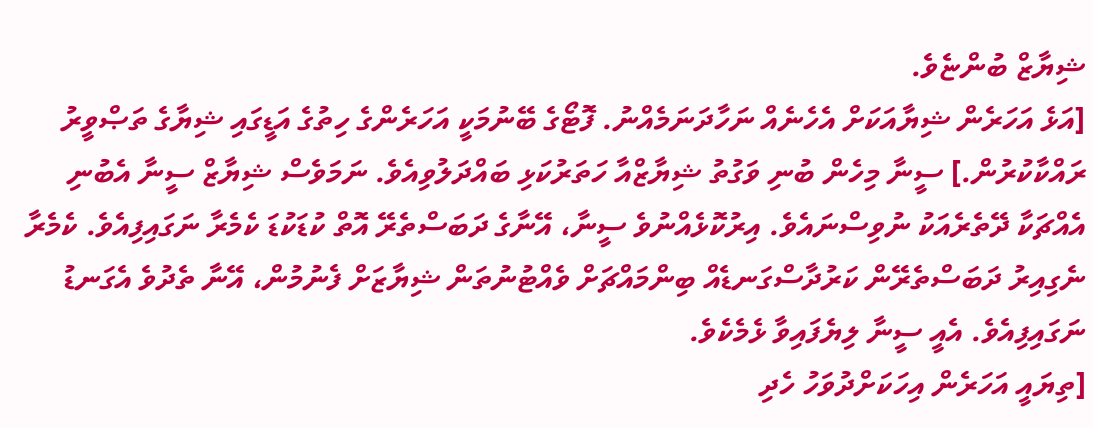ޝިޔާޒް ބުންޏެވެ.
[އަޅެ އަހަރެން ޝިޔާއަކަށް އެހެނެއް ނަހާދަނަމެއްނު. ފޮޓޯގެ ބޭނުމަކީ އަހަރެންގެ ހިތުގެ އަޑީގައި ޝިޔާގެ ތަޞްވީރު ރައްކާކުރުން.] ސީނާ މިހެން ބުނި ވަގުތު ޝިޔާޒްއާ ހަތަރުކަޅި ބައްދަލުވިއެވެ. ނަމަވެސް ޝިޔާޒް ސީނާ އެބުނި އެއްޗަކާ ދޭތެރެއަކު ނުވިސްނައެވެ. އިރުކޮޅެއްނުވެ ސީނާ، އޭނާގެ ދަބަސްތެރޭ އޮތް ކުޑަކުޑަ ކެމެރާ ނަގައިފިއެވެ. ކެމެރާ ނެގިއިރު ދަބަސްތެރޭން ކަރުދާސްގަނޑެއް ބިންމައްޗަށް ވެއްޓުނުތަން ޝިޔާޒަށް ފެނުމުން، އޭނާ ތެދުވެ އެގަނޑު ނަގައިފިއެވެ. އެއީ ސީނާ ލިޔެފައިވާ ޅެމެކެވެ.
[ތިޔައީ އަހަރެން އިހަކަށްދުވަހު ހެދި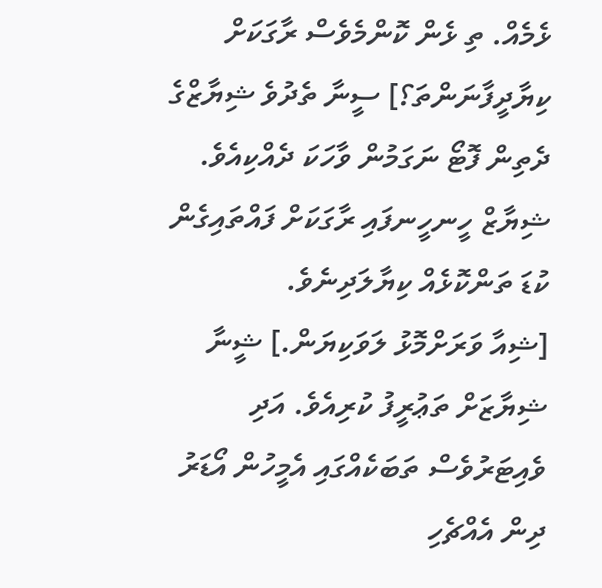ޅެމެއް. ތި ޅެން ކޮންމެވެސް ރާގަކަށް ކިޔާދީފާނަންތަ؟] ސީނާ ތެދުވެ ޝިޔާޒްގެ ދެތިން ފޮޓޯ ނަގަމުން ވާހަކަ ދެއްކިއެވެ. ޝިޔާޒް ހީނހީނފައި ރާގަކަށް ފައްތައިގެން ކުޑަ ތަންކޮޅެއް ކިޔާލަދިނެވެ.
[ޝިއާ ވަރަށްމޮޅު ލަވަކިޔަން.] ޝީނާ ޝިޔާޒަށް ތަޢުރީފު ކުރިއެވެ. އަދި ވެއިޓަރުވެސް ތަބަކެއްގައި އެމީހުން އޯޑަރު ދިން އެއްޗެހި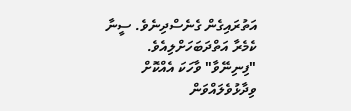އަތުރައިގެން ގެނެސްދިނެވެ. ސީނާ ކެމެރާ އަތްދަބަހަށްލިއެވެ.
"ފިނިނޭވާ" ވާހަކަ އެއްކޮށް ވިދާޅުވެލައްވަން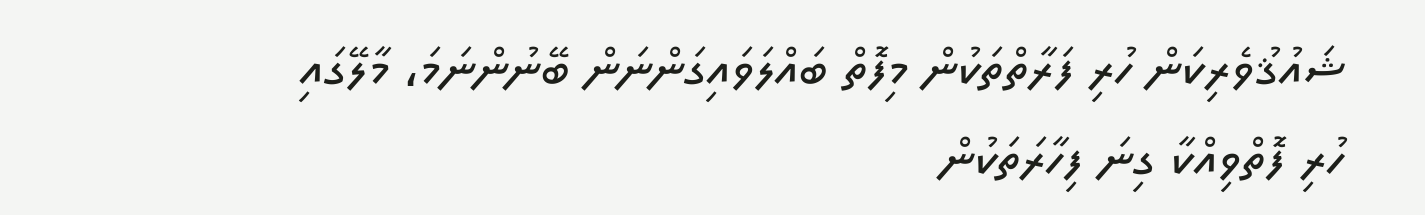ޝައުޤުވެރިކަން ހުރި ފަރާތްތަކުން މިފޮތް ބައްލަވައިގަންނަން ބޭނުންނަމަ، މާލޭގައި ހުރި ފޮތްވިއްކާ ގިނަ ފިހާރަތަކުން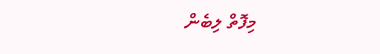މިފޮތް ލިބެން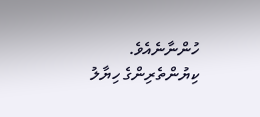ހުންނާނެއެވެ.
ކިޔުންތެރިންގެ ހިޔާލު